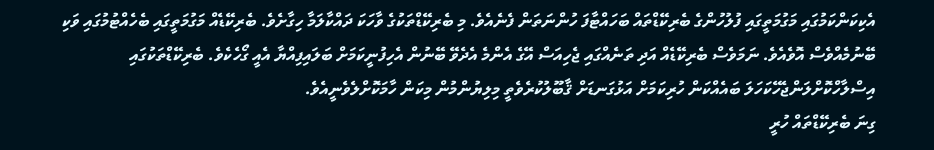އެކިކަންކަމުގައި މަގުމަތީގައި ފުލުހުންގެ ބެރިކޭޑްތައް ބަހައްޓާފަ ހުންނަތަން ފެނެއެވެ. މި ބެރިކޭޑްތަކުގެ ވާހަކަ ދައްކާލަމާ ހިގާށެވެ. ބެރިކޭޑެއް މަގުމަތީގައި ބެހެއްޓުމުގައި ވަކި ބޭނުމެއްވެސް އޮވެއެވެ. ނަމަވެސް ބެރިކޭޑެއް އަދި ތަނެއްގައި ޖެހިއަސް އޭގެ އެންމެ އެދެވޭ ބޭނުން އެހިފުނީކަމަށް ބަލައިފިއްޔާ އެއީ ގޯހެކެވެ. ބެރިކޭޑްތަކުގައި އިސްލާހްކޮށްލަންޖެހޭކަހަލަ ބައެއްކަން ހުރިކަމަށް އަޅުގަނޑަށް ޤާބޫލުކުރެވެތީ މިލިޔުންމުން މިކަން ހާމަކޮށްލެވެނީއެވެ.
ގިނަ ބެރިކޭޑްތައް ހުރީ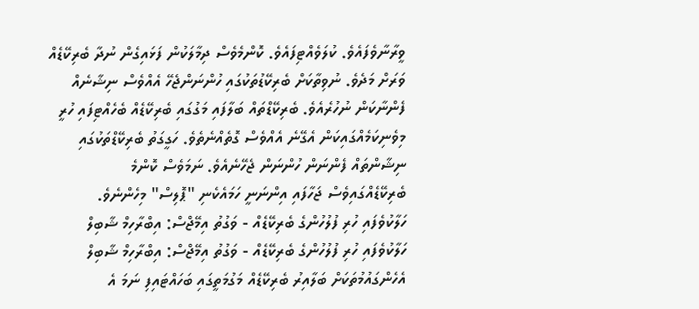ވީރާނާވެފައެވެ. ކުލަވެއްޓިފައެވެ. ކޮންމެވެސް ދިމާލަކުން ފަޅައިގެން ނުދާ ބެރިކޭޑެއް ވަރަށް މަދެވެ. ނުވިތާކަށް ބެރިކޭޑުތަކުގައި ހުންނަންޖެހޭ އެއްވެސް ނިޝާނެއް ފެންނާކަން ނުހުރެއެވެ. ބެރިކޭޑްތައް ބަލާފައި މަގުގައި ބެރިކޭޑެއް ބެހެއްޓިފައި ހުރީ މިވެނިކަމެއްގައިކަން އެގޭނެ އެއްވެސް ގޮތެއްނެތެވެ. ހަގީގަތު ބެރިކޭޑްތަކުގައި ނިޝާންތައް ފެންނަން ހުންނަން ޖެހޭނެއެވެ. ނަމަވެސް ކޮންމެ ބެރިކޭޑެއްގައިވެސް ޖަހާފައި އިންނަނީ ހަމައެކެނި "ޕޮލިސް" މިހެންނެވެ.
ހަލާކުވެފައި ހުރި ފުލުހުންގެ ބެރިކޭޑެއް - ވަގުތު އިމޭޖްސް: އިބްރާހިމް ޝާބިލް
ހަލާކުވެފައި ހުރި ފުލުހުންގެ ބެރިކޭޑެއް - ވަގުތު އިމޭޖްސް: އިބްރާހިމް ޝާބިލް
އެހެންގައުމުތަކަށް ބަލާއިރު ބެރިކޭޑެއް މަގުމަތީގައި ބަހައްޓައިފި ނަމަ އެ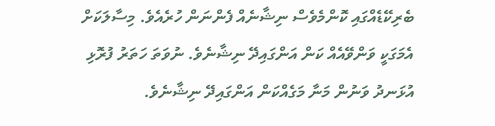ބެރިކޭޑެއްގައި ކޮންމެވެސް ނިޝާނެއް ފެންނަން ހުރެއެވެ. މިސާލަކަށް އެމަގަކީ ވަންވޭއެއް ކަން އަންގައިދޭ ނިޝާނެވެ. ނުވަތަ ހަތަރު ފުރޮޅި އުޅަނދު ވަނުން މަނާ މަގެއްކަން އަންގައިދޭ ނިޝާނެވެ.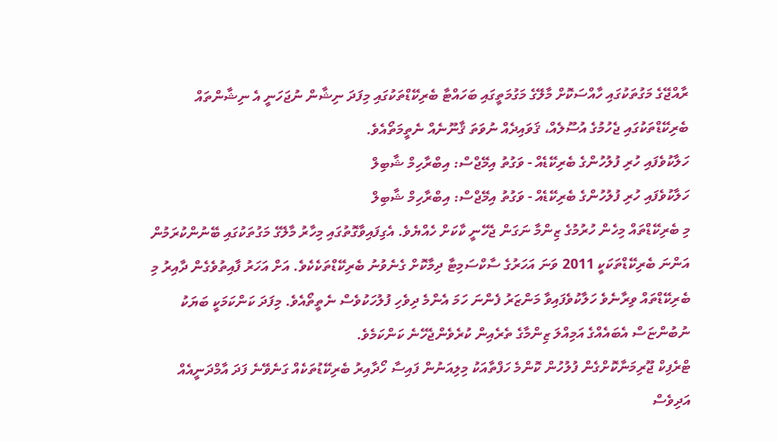ރާއްޖޭގެ މަގުތަކުގައި ހާއްސަކޮށް މާލޭގެ މަގުމަތީގައި ބަހައްޓާ ބެރިކޭޑްތަކުގައި މިފަދަ ނިޝާން ނުޖަހަނީ އެ ނިޝާންތައް ބެރިކޭޑްތަކުގައި ޖެހުމުގެ އުސޫލެއް، ޤަވައިދެއް ނުވަތަ ޤާނޫނެއް ނެތީމަތޯއެވެ.
ހަލާކުވެފައި ހުރި ފުލުހުންގެ ބެރިކޭޑެއް - ވަގުތު އިމޭޖްސް: އިބްރާހިމް ޝާބިލް
ހަލާކުވެފައި ހުރި ފުލުހުންގެ ބެރިކޭޑެއް - ވަގުތު އިމޭޖްސް: އިބްރާހިމް ޝާބިލް
މި ބެރިކޭޑްތައް މިހެން ހުރުމުގެ ޒިންމާ ނަގަން ޖެހޭނީ ކާކަށް ހެއްޔެވެ. އެގިފައިވާގޮތުގައި މިހާރު މާލޭގެ މަގުތަކުގައި ބޭނުންކުރަމުން އަންނަ ބެރިކޭޑްތަކަކީ 2011 ވަނަ އަހަރުގެ ސާކްސަމިޓާ ދިމާކޮށް ގެނެވުނު ބެރިކޭޑްތަކެކެވެ. އަށް އަހަރު ފާއިތުވެގެން ދާއިރު މި ބެރިކޭޑްތައް ވިރާނެވެ ހަލާކުވެފައިވާ މަންޒަރު ފެންނަ ހަމަ އެންމެ ދިވެހި ފުލުހަކުވެސް ނެތީތޯއެވެ. މިފަދަ ކަންކަމަކީ ބަޔަކު ނުބުންޏަސް އެބައެއްގެ އަމިއްލަ ޒިންމާގެ ތެރެއިން ކުރެވެންޖެހޭނެ ކަންކަމެވެ.
ޓްރެފިކް ޖޫރިމަނާކޮށްގެން ފުލުހުން ކޮންމެ ހަފްތާއަކު މިލިއަނުން ފައިސާ ހޯދާއިރު ބެރިކޭޑުތަކެއް ގަނެވޭނެ ފަދަ އާމްދަނީއެއް އަދިވެސް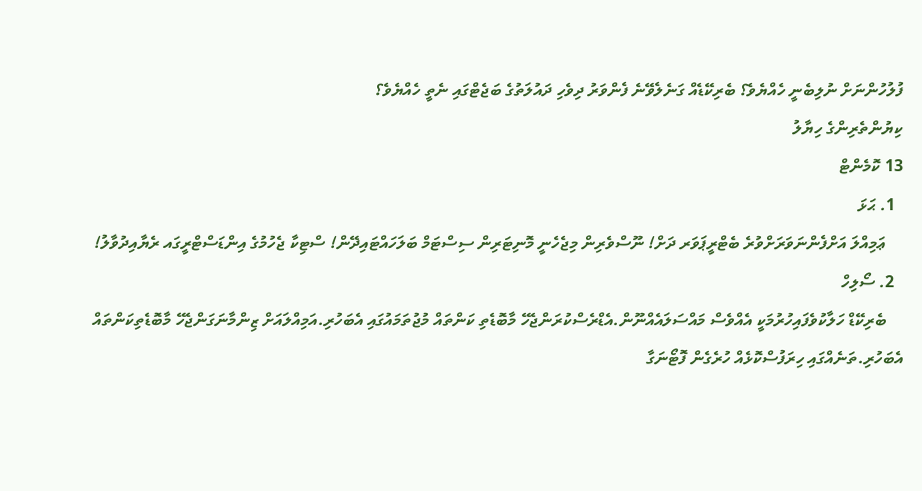ފުލުހުންނަށް ނުލިބެނީ ހެއްޔެވެ؟ ބެރިކޭޑެއް ގަނެލެވޭނެ ފެންވަރު ދިވެހި ދައުލަތުގެ ބަޖެޓްގައި ނެތީ ހެއްޔެވެ؟
ކިޔުންތެރިންގެ ހިޔާލު
13 ކޮމެންޓް
  1. ޙަޅަ
    ޢަމިއްލަ އަށްފެންނަވަރަށްވުރެ ބެޓްރީޕަވަރ ދަށް! ނޫސްވެރިން މިޖެހެނީ މޮނިޓަރިން ސިސްޓަމް ބަލަހައްޓައިދޭން! ސްޓިކާ ޖެހުމުގެ އިންޑަސްޓްރީގައ ރެޔާއިދުވާލު!
  2. ސޯލިހް
    ބެރިކޭޑް ހަލާކުވެފައިހުރުމަކީ އެއްވެސް މައްސަލައެއްނޫން.އެޑްރެސްކުރަންޖެހޭ މާބޮޑެތި ކަންތައް މުޖުތަމައުގައި އެބަހުރި.އަމިއްލައަށް ޒިންމާނަގަންޖެހޭ މާބޮޑެތިކަންތައް އެބަހުރި.ތަނެއްގައި ހިރަފުސްކޮޅެއް ހުރެގެން ފޮޓޯނަގާ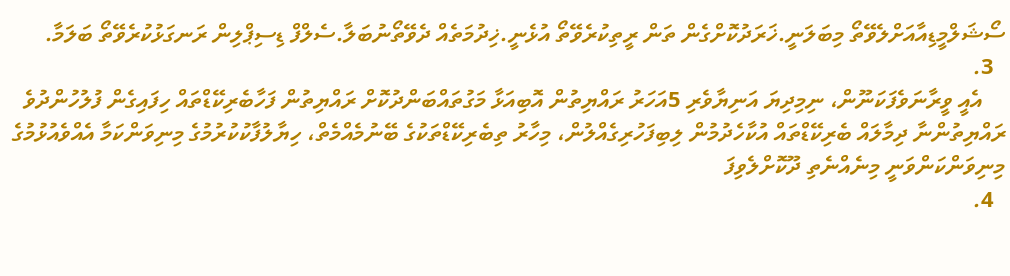ސޯޝަލްމީޑިއާއަށްލެވޭތޯ މިބަލަނީ.ޚަރަދުކޮށްގެން ތަން ރީތިކުރެވޭތޯ އުޅެނީ.ޚިދުމަތެއް ދެވޭތޯނުބަލާ.ސެލްފް ޑިސިޕްލިން ރަނގަޅުކުރެވޭތޯ ބަލަމާ.
  3.
    އެއީ ވީރާނަވެފަކަނޫން، ނިމިދިޔަ އަނިޔާވެރި 5އަހަރު ރައްޔިތުން އޮބިއަޅާ މަގުތައްބަންދުކޮށް ރައްޔިތުން ފަހާބެރިކޭޑްތައް ހިފައިގެން ފުލުހުންދުވެ ރައްޔިތުންނާ ދިމާލައް ބެރިކޭޑްތައް އުކާހެދުމުން ލިބިފަހުރިގެއްލުން، މިހާރު ތިބެރިކޭޑްތަކުގެ ބޭނުމެއްމެތް، ހިޔާލުފާކުކުރުމުގެ މިނިވަންކަމާ އެއްވެއުޅުމުގެ މިނިވަންކަންވަނީ މިނެއްނެތި ދޫކޮށްލެވިފަ
  4.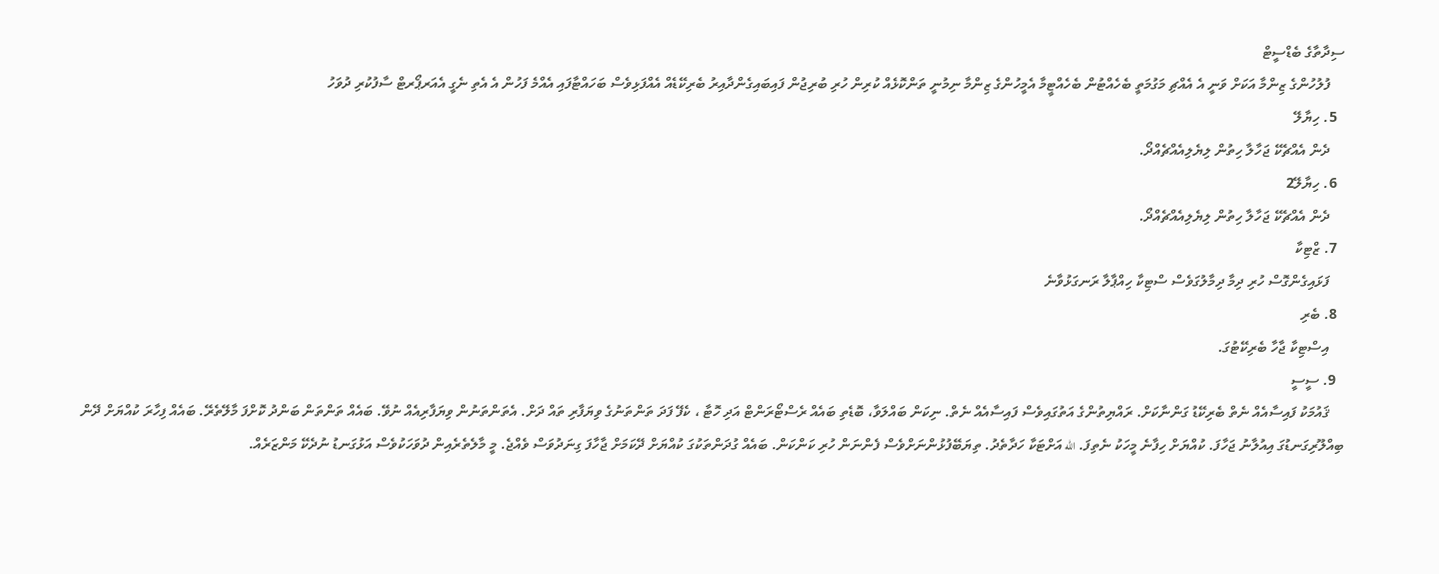ސިދާތާގެ ބެޑްސީޓް
    ފުލުހުންގެ ޒިންމާ އަކަށް ވަނީ އެ އެއްޗި މަގުމަތީ ބެހެއްޓުން ބެހެއްޓީމާ އެމީހުންގެ ޒިންމާ ނިމުނީ ތަންކޮޅެއް ކުރިން ހުރި ބުރިޖުން ފައިބައިގެންދާއިރު ބެރިކޭޑެއް އެއްފަޅިވެސް ބަހައްޓާފައި އެއްމެ ފަހުން އެ އެތި ނެގީ އެއަރޕޯރޓް ސާފުކުރި ދުވަހު
  5. ހިޔާލޭ
    ދެން އެއްޗެކޭ ޖަހާލާ ހިތުން ލިޔެލިއެއްޗެއްދޯ.
  6. ހިޔާލޭ2
    ދެން އެއްޗެކޭ ޖަހާލާ ހިތުން ލިޔެލިއެއްޗެއްދޯ.
  7. ޒްޓިކާ
    ފަޅައިގެންގޮސް ހުރި ދިމާ ދިމާލުގަވެސް ސްޓިކާ ހިއްޕާލާ ރަނގަޅުވާނެ
  8. ބެރި
    އިސްޓިކާ ޖާހާ ބެރިކޭޓުގަ.
  9. ސީސީ
    ޤައުމަކު ފައިސާއެއް ނެތް ބެރިކޭޑު ގަންނާކަށް. ރައްޔިތުންގެ އަތުގައިވެސް ފައިސާއެއް ނެތް. ނިކަން ބައްލަވާ، ބޮޑެތި ބައެއް ރެސްޓޯރަންޓް އަދި ހޮޓާ ، ކެފޭ ފަދަ ތަންތަނުގެ ވިޔަފާރި ތައް ދަށް. އެތަންތަނުން ވިޔަފާރިއެއް ނުވޭ. ބައެއް ތަންތަން ބަންދު ކޮށްފަ މާލޭތެރޭ. ބައެއް ފިހާރަ ކުއްޔަށް ދޭން ބިއްލޫރިގަނޑުގަ އިއުލާނު ޖަހާފަ. ކުއްޔަށް ހިފާނެ މީހަކު ނެތިފަ. الله އަށްޓަކާ ހަދާތެދު. ތިޔަބޭފުޅުންނަށްވެސް ފެންނަން ހުރި ކަންކަން. ބައެއް ގުދަންތަކުގަ ކުއްޔަށް ދޭކަމަށް ޖާހާފަ ގިނަދުވަސް ވެއްޖެ. މީ މާލެތެރެއިން ދުވަހަކުވެސް އަޅުގަނޑު ނުދެކޭ މަންޒަރެއް.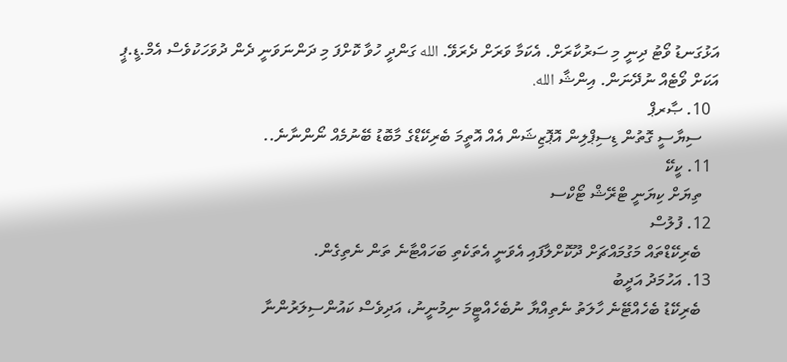އަޅުގަނޑު ވޯޓު ދިނީ މި ސަރުކާރަށް. އެކަމާ ވަރަށް ދެރަވޭ. الله ގަންދީ ހުވާ ކޮށްފަ މި ދަންނަވަނީ ދެން ދުވަހަކުވެސް އެމް.ޑީ.ޕީ އަކަށް ވޯޓެއް ނުދޭނަން. އިންޝާ الله.
  10. ޞާރޕް
    ސިޔާސީ ގޮތުން ޑިސިޕްލިން އޮޕޮޒިޝަން އެއް އޮތީމަ ބެރިކޭޑްގެ މާބޮޑު ބޭނުމެއް ނޯންނާނެ..
  11. ކީކޭ
    ތިޔަށް ކިޔަނީ ޓްރޭޝް ޓޯކްސ
  12. ފުލުސް
    ބެރިކޭޑްތައް މަގުމައްޗަށް ދޫކޮށްލާފައި އެވަނީ އެތަކެތި ބަހައްޓާނެ ތަން ނެތިގެން.
  13. އަހުމަދު އަދީބު
    ބެރިކޭޑު ބެހެއްޓޭނެ ހާލަތު ނެތިއްޔާ ނުބެހެއްޓީމަ ނިމުނީނު، އަދިވެސް ކައުންސިލަރުންނާ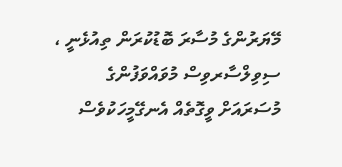މޭޔަރުންގެ މުސާރަ ބޮޑުކުރަން ތިއުޅެނީ ، ސިވިލްސާރވިސް މުވައްވަފުންގެ މުސަރައަށް ވީގޮތެއް އެނގޭމީހަކުވެސް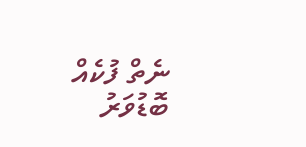ނެތް ފުކެއް ބޮޑުވަރު